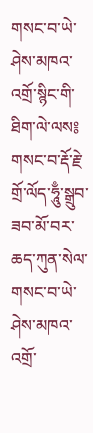གསང་བ་ཡེ་ཤེས་མཁའ་འགྲོ་སྙིང་གི་ཐིག་ལེ་ལས༔ གསང་བ་རྡོ་རྗེ་གྲོ་ལོད་ཧཱུྃ་སྒྲུབ་ཟབ་མོ་བར་ཆད་ཀུན་སེལ་
གསང་བ་ཡེ་ཤེས་མཁའ་འགྲོ་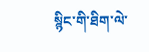སྙིང་གི་ཐིག་ལེ་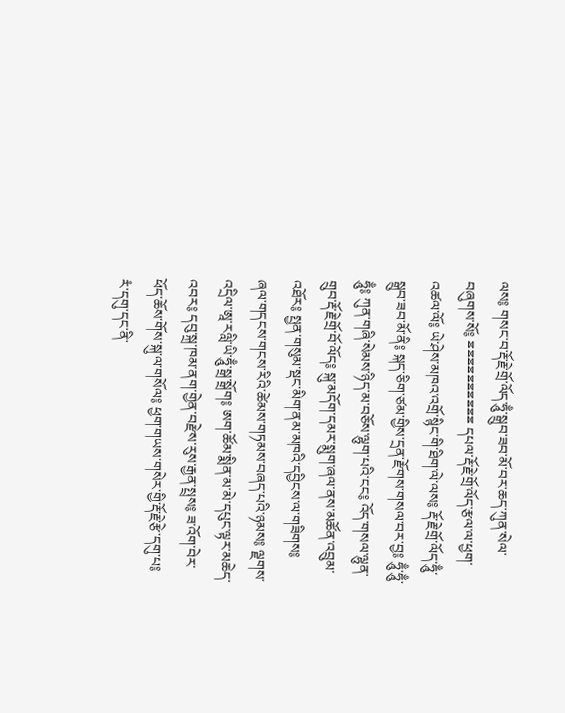ལས༔ གསང་བ་རྡོ་རྗེ་གྲོ་ལོད་ཧཱུྃ་སྒྲུབ་ཟབ་མོ་བར་ཆད་ཀུན་སེལ་བཞུགས་སོ༔ ྈྈྈྈྈྈྈྈྈྈ དཔལ་རྡོ་རྗེ་གྲོ་ལོད་རྩལ་ལ་ཕྱག་འཚལ་ལོ༔ ཡེ་ཤེས་མཁའ་འགྲོ་སྙིང་གི་ཐིག་ལེ་ལས༔ རྡོ་རྗེ་གྲོ་ལོད་ཧཱུྃ་སྒྲུབ་ཟབ་མོ་ནི༔ སྐད་ཅིག་ཙམ་གྱིས་དྲན་རྫོགས་གསལ་བར་བྱ༔ ཧཱུྃ་ཧཱུྃ་ཧཱུྃ༔ ཀུན་གཞི་སེམས་ཉིད་མ་བཅོས་ལྷུག་པའི་ངང༔ འོད་གསལ་ལྷུན་གྲུབ་རྡོ་རྗེ་གྲོ་བོ་ལོད༔ སྐུ་མདོག་དམར་སྨུག་ཞལ་ནས་མཚོན་འབྲུམ་འཐོར༔ སྤྱན་གསུམ་སྡང་མིག་ནམ་མཁའི་དབྱིངས་ལ་གཟིགས༔ ཞལ་གདངས་གངས་རིའི་ཚེམས་གཏམས་བཞད་པའི་ཉམས༔ ལྗགས་འདྲིལ་ཨཱ་རལླི་ཡི་ཧཱུྃ་སྒྲ་སྒྲོག༔ ཨག་ཚོམ་སྨིན་མ་མེ་དཔུང་ལྟར་མཆེད་འབར༔ དབུ་སྐྲ་ཁམ་ནག་གྱེན་བརྫེས་རུས་རྒྱན་སྤྲས༔ ཟ་འོག་བེར་ཕོད་ཆོས་གོས་སྐུ་ལ་གསོལ༔ ཕྱག་གཡས་གསེར་གྱི་རྡོ་རྗེ་རྩེ་དགུ་པ༔ རཾ་དགུ་དང་ནི་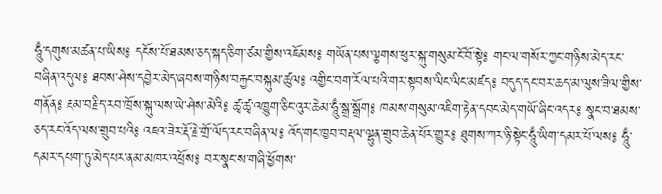ཧཱུྃ་དགུས་མཚན་པ་ཡིས༔ དངོས་པོ་ཐམས་ཅད་སྐད་ཅིག་ཙམ་གྱིས་འཇོམས༔ གཡོན་པས་ལྕགས་ཕུར་སྐུ་གསུམ་ངོ་བོ་སྟེ༔ གང་ལ་གསོར་ཀྱང་གཉིས་མེད་རང་བཞིན་འདུལ༔ ཐབས་ཤེས་དབྱེར་མེད་ཞབས་གཉིས་བརྐྱང་བསྐུམ་ཚུལ༔ འགྱིང་བག་རོལ་པའི་གར་སྟབས་ལིང་ལིང་མཛད༔ བདུད་དང་བར་ཆད་མ་ལུས་ཟིལ་གྱིས་གནོན༔ རྔམ་བརྗིད་རབ་ཁྲོས་སྐུ་ལས་ཡེ་ཤེས་མེའི༔ ཚྭ་ཚྭ་འཁྱུག་ཅིང་འུར་ཆེམ་ཧཱུྃ་སྒྲ་སྒྲོག༔ ཁམས་གསུམ་འཇིག་རྟེན་དབང་མེད་གཡོ་ཞིང་འདར༔ སྣང་བ་ཐམས་ཅད་རང་འོད་ལས་གྲུབ་པའི༔ འཇའ་ཟེར་རྡོ་རྗེ་གྲོ་ལོད་རང་བཞིན་ལ༔ འོད་གང་ཁྱབ་བརྡལ་ལྷུན་གྲུབ་ཆེན་པོར་གྱུར༔ ཐུགས་ཀར་ཉི་སྟེང་ཧཱུྃ་ཡིག་དམར་པོ་ལས༔ ཧཱུྃ་དམར་དཔག་ཏུ་མེད་པར་ནམ་མཁར་འཕྲོས༔ བར་སྣང་ས་གཞི་ཕྱོགས་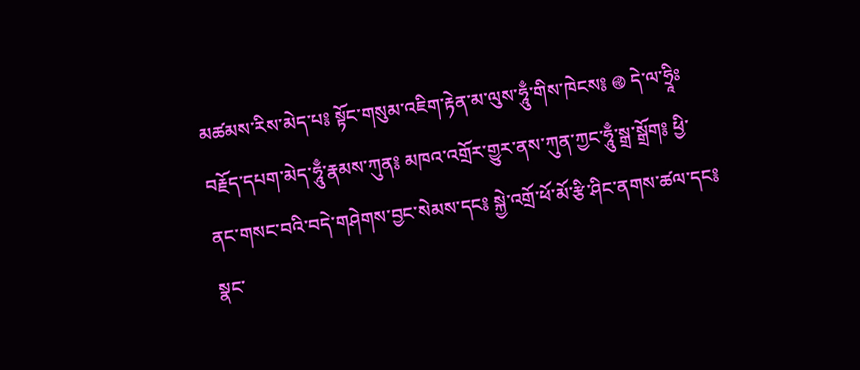མཚམས་རིས་མེད་པ༔ སྟོང་གསུམ་འཇིག་རྟེན་མ་ལུས་ཧཱུྃ་གིས་ཁེངས༔ ࿋ དེ་ལ་ཧྲཱིཿབརྗོད་དཔག་མེད་ཧཱུྃ་རྣམས་ཀུན༔ མཁའ་འགྲོར་གྱུར་ནས་ཀུན་ཀྱང་ཧཱུྃ་སྒྲ་སྒྲོག༔ ཕྱི་ནང་གསང་བའི་བདེ་གཤེགས་བྱང་སེམས་དང༔ སྐྱེ་འགྲོ་ཕོ་མོ་རྩི་ཤིང་ནགས་ཚལ་དང༔ སྣང་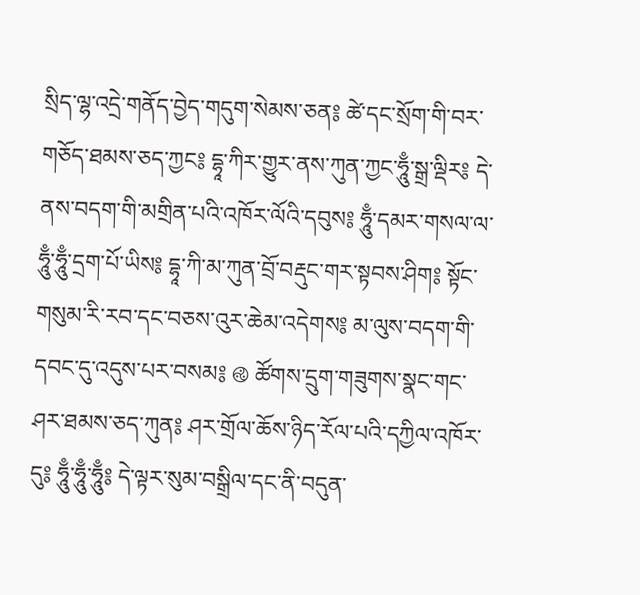སྲིད་ལྷ་འདྲེ་གནོད་བྱེད་གདུག་སེམས་ཅན༔ ཚེ་དང་སྲོག་གི་བར་གཅོད་ཐམས་ཅད་ཀྱང༔ དྷཱ་ཀིར་གྱུར་ནས་ཀུན་ཀྱང་ཧཱུྃ་སྒྲ་ལྡིར༔ དེ་ནས་བདག་གི་མགྲིན་པའི་འཁོར་ལོའི་དབུས༔ ཧཱུྃ་དམར་གསལ་ལ་ཧཱུྃ་ཧཱུྃ་དྲག་པོ་ཡིས༔ དྷཱ་ཀི་མ་ཀུན་བྲོ་བརྡུང་གར་སྟབས་ཤིག༔ སྟོང་གསུམ་རི་རབ་དང་བཅས་འུར་ཆེམ་འདེགས༔ མ་ལུས་བདག་གི་དབང་དུ་འདུས་པར་བསམ༔ ࿋ ཚོགས་དྲུག་གཟུགས་སྣང་གང་ཤར་ཐམས་ཅད་ཀུན༔ ཤར་གྲོལ་ཆོས་ཉིད་རོལ་པའི་དཀྱིལ་འཁོར་དུ༔ ཧཱུྃ་ཧཱུྃ་ཧཱུྃ༔ དེ་ལྟར་སུམ་བསྒྲིལ་དང་ནི་བདུན་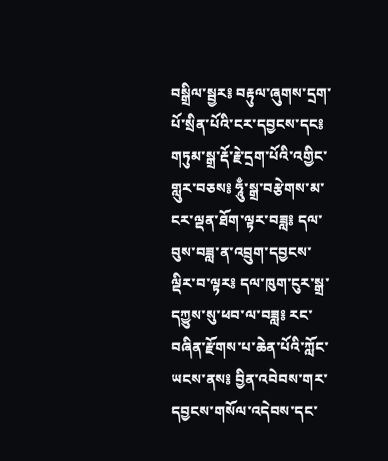བསྒྲིལ་སྦྱར༔ བརྟུལ་ཞུགས་དྲག་པོ་སྲིན་པོའི་ངར་དབྱངས་དང༔ གཏུམ་སྒྲ་རྡོ་རྗེ་དྲག་པོའི་འགྱིང་གླུར་བཅས༔ ཧཱུྃ་སྒྲ་བརྩེགས་མ་ངར་ལྡན་ཐོག་ལྟར་བཟླ༔ དལ་བུས་བཟླ་ན་འབྲུག་དབྱངས་ལྡིར་བ་ལྟར༔ དལ་ཁུག་ངུར་སྒྲ་དཀྱུས་སུ་ཕབ་ལ་བཟླ༔ རང་བཞིན་རྫོགས་པ་ཆེན་པོའི་ཀློང་ཡངས་ནས༔ བྱིན་འབེབས་གར་དབྱངས་གསོལ་འདེབས་དང་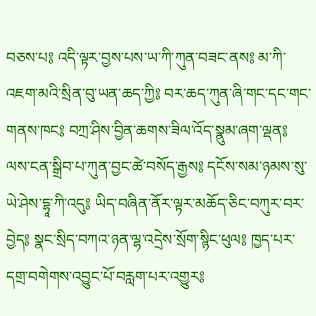བཅས་པ༔ འདི་ལྟར་བྱས་པས་ཡ་ཀི་ཀུན་བཟང་ནས༔ མ་ཀི་འཇག་མའི་སྲིན་བུ་ཡན་ཆད་ཀྱི༔ བར་ཆད་ཀུན་ཞི་གང་དང་གང་གནས་ཁང༔ བཀྲ་ཤིས་བྱིན་ཆགས་ཟིལ་འོད་སྣུམ་ཞག་ལྡན༔ ལས་ངན་སྒྲིབ་པ་ཀུན་བྱང་ཚེ་བསོད་རྒྱས༔ དངོས་སམ་ཉམས་སུ་ཡེ་ཤེས་དྷཱ་ཀི་འདུ༔ ཡིད་བཞིན་ནོར་ལྟར་མཆོད་ཅིང་བཀུར་བར་བྱེད༔ སྣང་སྲིད་བཀའ་ཉན་ལྷ་འདྲེས་སྲོག་སྙིང་ཕུལ༔ ཁྱད་པར་དགྲ་བགེགས་འབྱུང་པོ་བརླག་པར་འགྱུར༔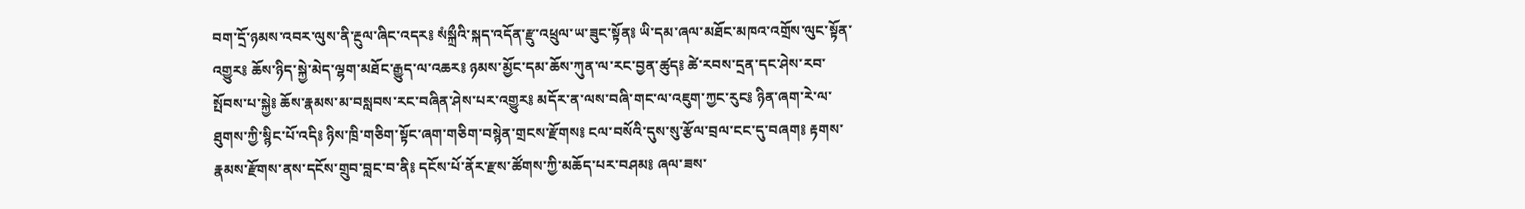བག་དྲོ་ཉམས་འབར་ལུས་ནི་རྔུལ་ཞིང་འདར༔ སཾསྐྲྀའི་སྐད་འདོན་རྫུ་འཕྲུལ་ཡ་ཟུང་སྟོན༔ ཡི་དམ་ཞལ་མཐོང་མཁའ་འགྲོས་ལུང་སྟོན་འགྱུར༔ ཆོས་ཉིད་སྐྱེ་མེད་ལྷག་མཐོང་རྒྱུད་ལ་འཆར༔ ཉམས་མྱོང་དམ་ཆོས་ཀུན་ལ་རང་བྱན་ཚུད༔ ཚེ་རབས་དྲན་དང་ཤེས་རབ་སྤོབས་པ་སྐྱེ༔ ཆོས་རྣམས་མ་བསླབས་རང་བཞིན་ཤེས་པར་འགྱུར༔ མདོར་ན་ལས་བཞི་གང་ལ་འཇུག་ཀྱང་རུང༔ ཉིན་ཞག་རེ་ལ་ཐུགས་ཀྱི་སྙིང་པོ་འདི༔ ཉིས་ཁྲི་གཅིག་སྟོང་ཞག་གཅིག་བསྙེན་གྲངས་རྫོགས༔ ངལ་བསོའི་དུས་སུ་རྩོལ་བྲལ་ངང་དུ་བཞག༔ རྟགས་རྣམས་རྫོགས་ནས་དངོས་གྲུབ་བླང་བ་ནི༔ དངོས་པོ་ནོར་རྫས་ཚོགས་ཀྱི་མཆོད་པར་བཤམ༔ ཞལ་ཟས་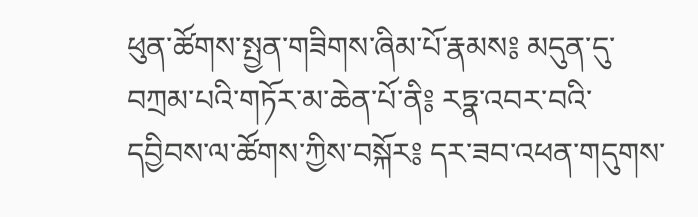ཕུན་ཚོགས་སྤྱན་གཟིགས་ཞིམ་པོ་རྣམས༔ མདུན་དུ་བཀྲམ་པའི་གཏོར་མ་ཆེན་པོ་ནི༔ རཏྣ་འབར་བའི་དབྱིབས་ལ་ཚོགས་ཀྱིས་བསྐོར༔ དར་ཟབ་འཕན་གདུགས་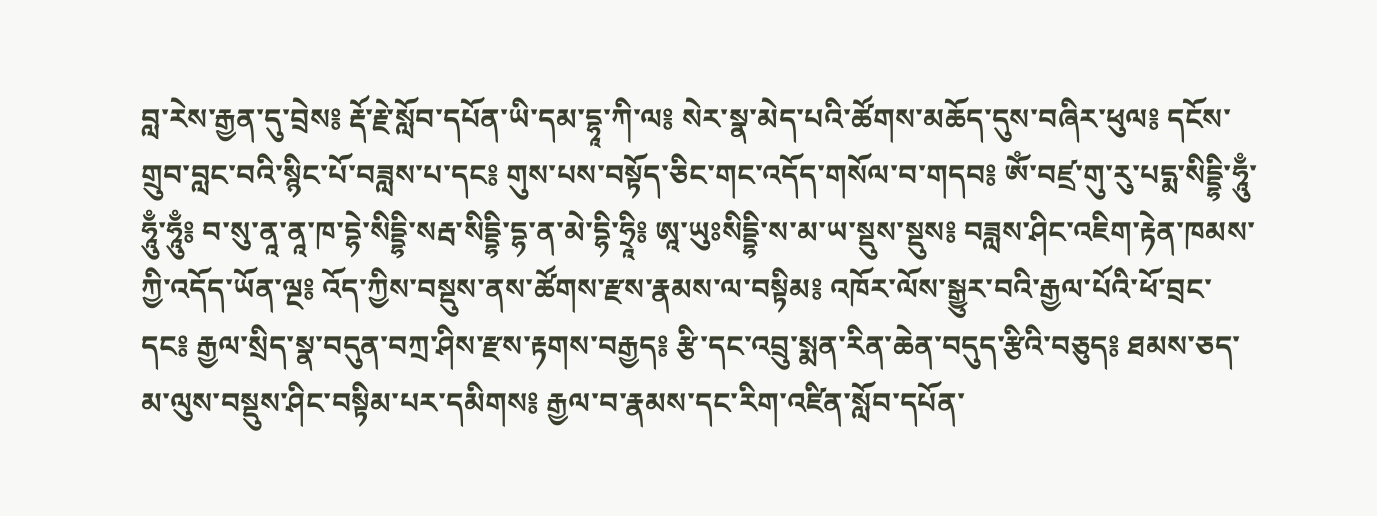བླ་རེས་རྒྱན་དུ་བྲེས༔ རྡོ་རྗེ་སློབ་དཔོན་ཡི་དམ་དྷཱ་ཀི་ལ༔ སེར་སྣ་མེད་པའི་ཚོགས་མཆོད་དུས་བཞིར་ཕུལ༔ དངོས་གྲུབ་བླང་བའི་སྙིང་པོ་བཟླས་པ་དང༔ གུས་པས་བསྟོད་ཅིང་གང་འདོད་གསོལ་བ་གདབ༔ ཨོཾ་བཛྲ་གུ་རུ་པདྨ་སིདྡྷི་ཧཱུྃ་ཧཱུྃ་ཧཱུྃ༔ བ་སུ་ནཱ་ནཱ་ཁ་དྷེ་སིདྡྷི་སརྦ་སིདྡྷི་དྷ་ན་མེ་དྷི་ཧྲཱི༔ ཨཱ་ཡུཿསིདྡྷི་ས་མ་ཡ་སྡུས་སྡུས༔ བཟླས་ཤིང་འཇིག་རྟེན་ཁམས་ཀྱི་འདོད་ཡོན་ལྔ༔ འོད་ཀྱིས་བསྡུས་ནས་ཚོགས་རྫས་རྣམས་ལ་བསྟིམ༔ འཁོར་ལོས་སྒྱུར་བའི་རྒྱལ་པོའི་ཕོ་བྲང་དང༔ རྒྱལ་སྲིད་སྣ་བདུན་བཀྲ་ཤིས་རྫས་རྟགས་བརྒྱད༔ རྩི་དང་འབྲུ་སྨན་རིན་ཆེན་བདུད་རྩིའི་བཅུད༔ ཐམས་ཅད་མ་ལུས་བསྡུས་ཤིང་བསྟིམ་པར་དམིགས༔ རྒྱལ་བ་རྣམས་དང་རིག་འཛིན་སློབ་དཔོན་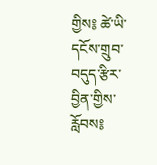གྱིས༔ ཚེ་ཡི་དངོས་གྲུབ་བདུད་རྩིར་བྱིན་གྱིས་རློབས༔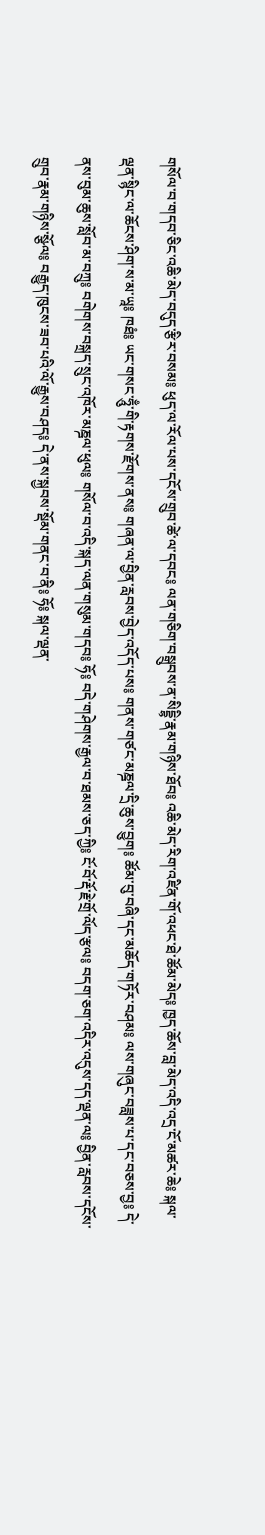གསོལ་བ་གདབ་ཅིང་འཆི་མེད་བདུད་རྩིར་བསམ༔ ཕུད་ལ་རོལ་པས་དངོས་གྲུབ་ཚེ་ལ་དབང༔ ལན་གཅིག་བསྒྲུབས་ན་སིདྡྷི་རྣམ་གཉིས་ཐོབ༔ འཆི་མེད་རིག་འཛིན་གོ་འཕང་ཐེ་ཚོམ་མེད༔ ཁྱད་ཆོས་བླ་མེད་འདི་འདྲ་ངོ་མཚར་ཆེ༔ སྐལ་ལྡན་སྙིང་ལ་ཆོངས་ཤིག་ས་མ་ཡཱ༔ ཁཐཾ༔ ཡང་གསང་ཧཱུྃ་གི་རྟགས་རྫོགས་ནས༔ གཞན་ལ་བྱིན་རླབས་བྱེད་འདོད་པས༔ གནས་གཙང་མཎྜལ་དྲི་ཆུས་བྱུག༔ ཚོམ་བུ་བཞི་དང་མཆོད་གཏོར་བཤམ༔ ལས་གཞུང་བཟླས་པ་དང་བཅས་བྱ༔ དེ་ནས་བུམ་ཆུས་སློབ་མ་བཀྲུ༔ བགེགས་བསྐྲད་སྲུང་འཁོར་མཎྜལ་ཕུལ༔ གསོལ་བ་འདི་སྐད་ལན་གསུམ་གདབ༔ ཧོ༔ བདེ་གཤེགས་རྒྱལ་བ་ཐམས་ཅད་ཀྱི༔ ངོ་བོ་རྡོ་རྗེ་གྲོ་ལོད་རྩལ༔ བདག་ཅག་འདིར་འདུས་དད་ལྡན་ལ༔ བྱིན་རླབས་དངོས་གྲུབ་རྣམ་གཉིས་སྩོལ༔ བརྒྱུད་ཁུངས་ཟབ་པའི་ལོ་རྒྱུས་བཤད༔ དེ་ནས་སྐྱབས་སྡོམ་གནང་བ་ནི༔ ཧོ༔ སྐལ་ལྡན་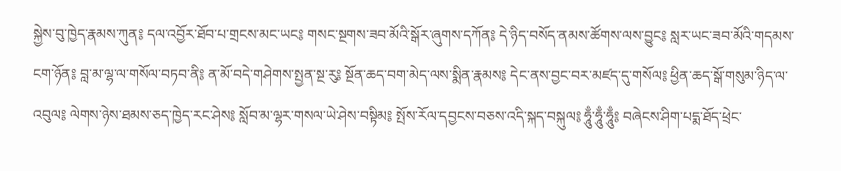སྐྱེས་བུ་ཁྱེད་རྣམས་ཀུན༔ དལ་འབྱོར་ཐོབ་པ་གྲངས་མང་ཡང༔ གསང་སྔགས་ཟབ་མོའི་སྒོར་ཞུགས་དཀོན༔ དེ་ཉིད་བསོད་ནམས་ཚོགས་ལས་བྱུང༔ སླར་ཡང་ཟབ་མོའི་གདམས་ངག་ཉོན༔ བླ་མ་ལྷ་ལ་གསོལ་བཏབ་ནི༔ ན་མོ་བདེ་གཤེགས་སྤྱན་སྔ་རུ༔ སྔོན་ཆད་བག་མེད་ལས་སྨིན་རྣམས༔ དེང་ནས་བྱང་བར་མཛད་དུ་གསོལ༔ ཕྱིན་ཆད་སྒོ་གསུམ་ཉིད་ལ་འབུལ༔ ལེགས་ཉེས་ཐམས་ཅད་ཁྱེད་རང་ཤེས༔ སློབ་མ་ལྷར་གསལ་ཡེ་ཤེས་བསྟིམ༔ སྤོས་རོལ་དབྱངས་བཅས་འདི་སྐད་བསྐུལ༔ ཧཱུྃ་ཧཱུྃ་ཧཱུྃ༔ བཞེངས་ཤིག་པདྨ་ཐོད་ཕྲེང་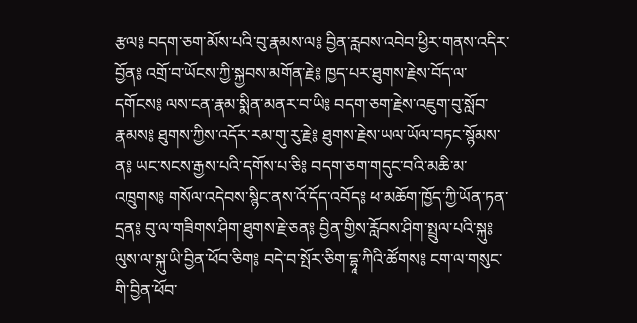རྩལ༔ བདག་ཅག་མོས་པའི་བུ་རྣམས་ལ༔ བྱིན་རླབས་འབེབ་ཕྱིར་གནས་འདིར་བྱོན༔ འགྲོ་བ་ཡོངས་ཀྱི་སྐྱབས་མགོན་རྗེ༔ ཁྱད་པར་ཐུགས་རྗེས་བོད་ལ་དགོངས༔ ལས་ངན་རྣམ་སྨིན་མནར་བ་ཡི༔ བདག་ཅག་རྗེས་འཇུག་བུ་སློབ་རྣམས༔ ཐུགས་ཀྱིས་འདོར་རམ་གུ་རུ་རྗེ༔ ཐུགས་རྗེས་ཡལ་ཡོལ་བཏང་སྙོམས་ན༔ ཡང་སངས་རྒྱས་པའི་དགོས་པ་ཅི༔ བདག་ཅག་གདུང་བའི་མཆི་མ་འཁྲུགས༔ གསོལ་འདེབས་སྙིང་ནས་འོ་དོད་འབོད༔ ཕ་མཆོག་ཁྱོད་ཀྱི་ཡོན་ཏན་དྲན༔ བུ་ལ་གཟིགས་ཤིག་ཐུགས་རྗེ་ཅན༔ བྱིན་གྱིས་རློབས་ཤིག་སྤྲུལ་པའི་སྐུ༔ ལུས་ལ་སྐུ་ཡི་བྱིན་ཕོབ་ཅིག༔ བདེ་བ་སྤོར་ཅིག་དྷཱ་ཀིའི་ཚོགས༔ ངག་ལ་གསུང་གི་བྱིན་ཕོབ་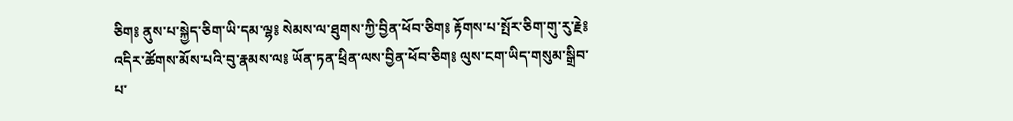ཅིག༔ ནུས་པ་སྐྱེད་ཅིག་ཡི་དམ་ལྷ༔ སེམས་ལ་ཐུགས་ཀྱི་བྱིན་ཕོབ་ཅིག༔ རྟོགས་པ་སྤོར་ཅིག་གུ་རུ་རྗེ༔ འདིར་ཚོགས་མོས་པའི་བུ་རྣམས་ལ༔ ཡོན་ཏན་ཕྲིན་ལས་བྱིན་ཕོབ་ཅིག༔ ལུས་ངག་ཡིད་གསུམ་སྒྲིབ་པ་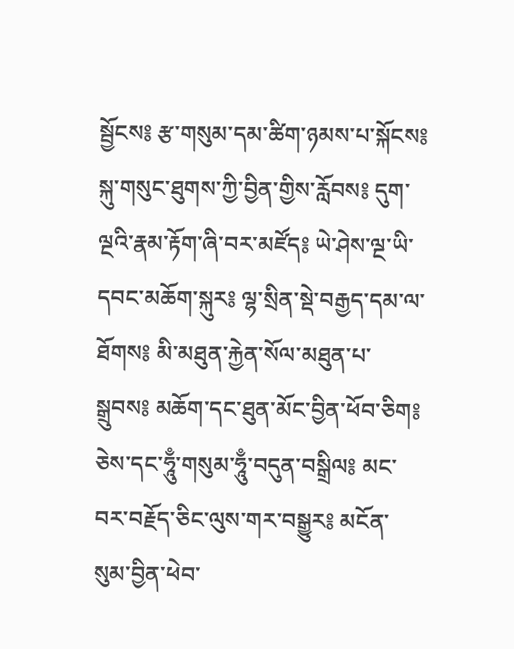སྦྱོངས༔ རྩ་གསུམ་དམ་ཚིག་ཉམས་པ་སྐོངས༔ སྐུ་གསུང་ཐུགས་ཀྱི་བྱིན་གྱིས་རློབས༔ དུག་ལྔའི་རྣམ་རྟོག་ཞི་བར་མཛོད༔ ཡེ་ཤེས་ལྔ་ཡི་དབང་མཆོག་སྐུར༔ ལྷ་སྲིན་སྡེ་བརྒྱད་དམ་ལ་ཐོགས༔ མི་མཐུན་རྐྱེན་སོལ་མཐུན་པ་སྒྲུབས༔ མཆོག་དང་ཐུན་མོང་བྱིན་ཕོབ་ཅིག༔ ཅེས་དང་ཧཱུྃ་གསུམ་ཧཱུྃ་བདུན་བསྒྲིལ༔ མང་བར་བརྗོད་ཅིང་ལུས་གར་བསྒྱུར༔ མངོན་སུམ་བྱིན་ཕེབ་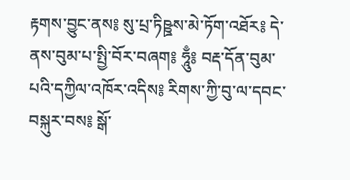རྟགས་བྱུང་ནས༔ སུ་པྲ་ཏིཥྛས་མེ་ཏོག་འཐོར༔ དེ་ནས་བུམ་པ་སྤྱི་བོར་བཞག༔ ཧཱུྃ༔ བརྡ་དོན་བུམ་པའི་དཀྱིལ་འཁོར་འདིས༔ རིགས་ཀྱི་བུ་ལ་དབང་བསྐུར་བས༔ སྒོ་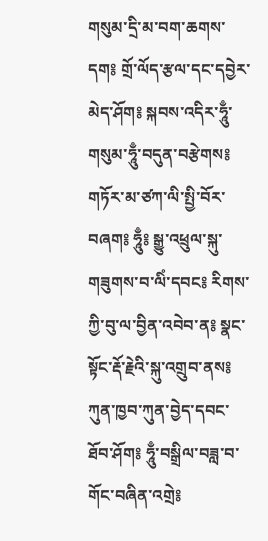གསུམ་དྲི་མ་བག་ཆགས་དག༔ གྲོ་ལོད་རྩལ་དང་དབྱེར་མེད་ཤོག༔ སྐབས་འདིར་ཧཱུྃ་གསུམ་ཧཱུྃ་བདུན་བརྩེགས༔ གཏོར་མ་ཙཀ་ལི་སྤྱི་བོར་བཞག༔ ཧཱུྃ༔ སྒྱུ་འཕྲུལ་སྐུ་གཟུགས་བ་ལིཾ་དབང༔ རིགས་ཀྱི་བུ་ལ་བྱིན་འབེབ་ན༔ སྣང་སྟོང་རྡོ་རྗེའི་སྐུ་འགྲུབ་ནས༔ ཀུན་ཁྱབ་ཀུན་བྱེད་དབང་ཐོབ་ཤོག༔ ཧཱུྃ་བསྒྲིལ་བཟླ་བ་གོང་བཞིན་འགྲེ༔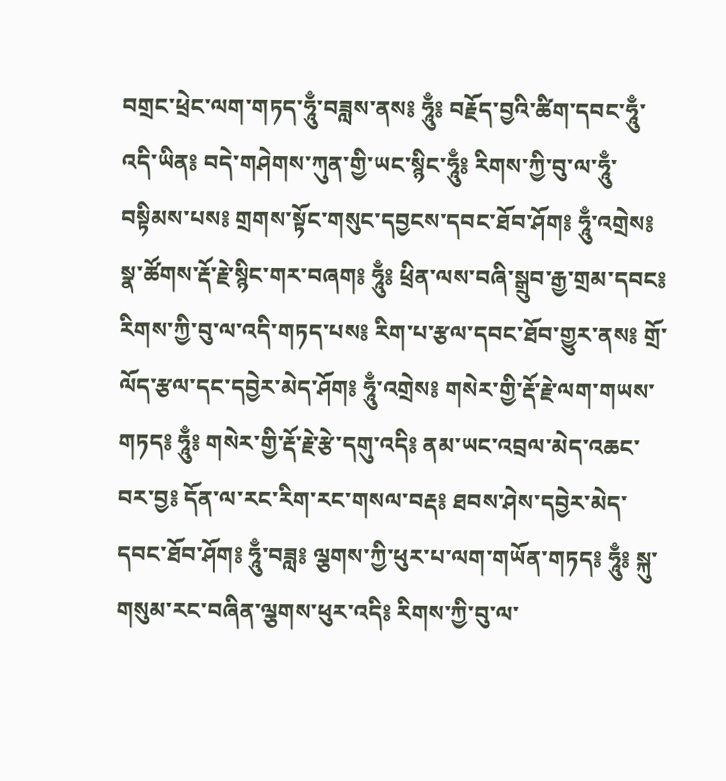བགྲང་ཕྲེང་ལག་གཏད་ཧཱུྃ་བཟླས་ནས༔ ཧཱུྃ༔ བརྗོད་བྱའི་ཚིག་དབང་ཧཱུྃ་འདི་ཡིན༔ བདེ་གཤེགས་ཀུན་གྱི་ཡང་སྙིང་ཧཱུྃ༔ རིགས་ཀྱི་བུ་ལ་ཧཱུྃ་བསྟིམས་པས༔ གྲགས་སྟོང་གསུང་དབྱངས་དབང་ཐོབ་ཤོག༔ ཧཱུྃ་འགྲེས༔ སྣ་ཚོགས་རྡོ་རྗེ་སྙིང་གར་བཞག༔ ཧཱུྃ༔ ཕྲིན་ལས་བཞི་སྒྲུབ་རྒྱ་གྲམ་དབང༔ རིགས་ཀྱི་བུ་ལ་འདི་གཏད་པས༔ རིག་པ་རྩལ་དབང་ཐོབ་གྱུར་ནས༔ གྲོ་ལོད་རྩལ་དང་དབྱེར་མེད་ཤོག༔ ཧཱུྃ་འགྲེས༔ གསེར་གྱི་རྡོ་རྗེ་ལག་གཡས་གཏད༔ ཧཱུྃ༔ གསེར་གྱི་རྡོ་རྗེ་རྩེ་དགུ་འདི༔ ནམ་ཡང་འབྲལ་མེད་འཆང་བར་བྱ༔ དོན་ལ་རང་རིག་རང་གསལ་བརྡ༔ ཐབས་ཤེས་དབྱེར་མེད་དབང་ཐོབ་ཤོག༔ ཧཱུྃ་བཟླ༔ ལྕགས་ཀྱི་ཕུར་པ་ལག་གཡོན་གཏད༔ ཧཱུྃ༔ སྐུ་གསུམ་རང་བཞིན་ལྕགས་ཕུར་འདི༔ རིགས་ཀྱི་བུ་ལ་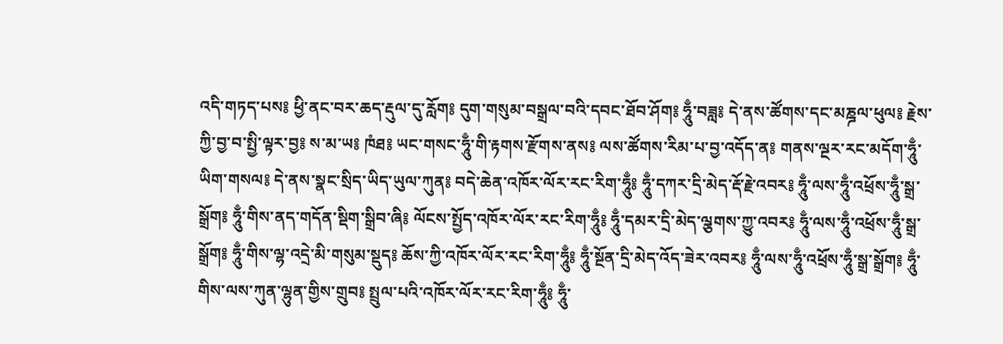འདི་གཏད་པས༔ ཕྱི་ནང་བར་ཆད་རྡུལ་དུ་རློག༔ དུག་གསུམ་བསྒྲལ་བའི་དབང་ཐོབ་ཤོག༔ ཧཱུྃ་བཟླ༔ དེ་ནས་ཚོགས་དང་མཎྜལ་ཕུལ༔ རྗེས་ཀྱི་བྱ་བ་སྤྱི་ལྟར་བྱ༔ ས་མ་ཡ༔ ཁཾཐ༔ ཡང་གསང་ཧཱུྃ་གི་རྟགས་རྫོགས་ནས༔ ལས་ཚོགས་རིམ་པ་བྱ་འདོད་ན༔ གནས་ལྔར་རང་མདོག་ཧཱུྃ་ཡིག་གསལ༔ དེ་ནས་སྣང་སྲིད་ཡིད་ཡུལ་ཀུན༔ བདེ་ཆེན་འཁོར་ལོར་རང་རིག་ཧཱུྃ༔ ཧཱུྃ་དཀར་དྲི་མེད་རྡོ་རྗེ་འབར༔ ཧཱུྃ་ལས་ཧཱུྃ་འཕྲོས་ཧཱུྃ་སྒྲ་སྒྲོག༔ ཧཱུྃ་གིས་ནད་གདོན་སྡིག་སྒྲིབ་ཞི༔ ལོངས་སྤྱོད་འཁོར་ལོར་རང་རིག་ཧཱུྃ༔ ཧཱུྃ་དམར་དྲི་མེད་ལྕགས་ཀྱུ་འབར༔ ཧཱུྃ་ལས་ཧཱུྃ་འཕྲོས་ཧཱུྃ་སྒྲ་སྒྲོག༔ ཧཱུྃ་གིས་ལྷ་འདྲེ་མི་གསུམ་སྡུད༔ ཆོས་ཀྱི་འཁོར་ལོར་རང་རིག་ཧཱུྃ༔ ཧཱུྃ་སྔོན་དྲི་མེད་འོད་ཟེར་འབར༔ ཧཱུྃ་ལས་ཧཱུྃ་འཕྲོས་ཧཱུྃ་སྒྲ་སྒྲོག༔ ཧཱུྃ་གིས་ལས་ཀུན་ལྷུན་གྱིས་གྲུབ༔ སྤྲུལ་པའི་འཁོར་ལོར་རང་རིག་ཧཱུྃ༔ ཧཱུྃ་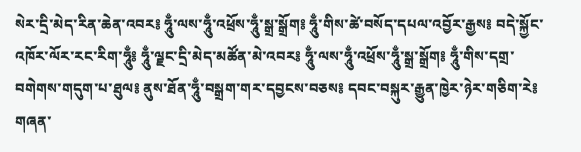སེར་དྲི་མེད་རིན་ཆེན་འབར༔ ཧཱུྃ་ལས་ཧཱུྃ་འཕྲོས་ཧཱུྃ་སྒྲ་སྒྲོག༔ ཧཱུྃ་གིས་ཚེ་བསོད་དཔལ་འབྱོར་རྒྱས༔ བདེ་སྐྱོང་འཁོར་ལོར་རང་རིག་ཧཱུྃ༔ ཧཱུྃ་ལྗང་དྲི་མེད་མཚོན་མེ་འབར༔ ཧཱུྃ་ལས་ཧཱུྃ་འཕྲོས་ཧཱུྃ་སྒྲ་སྒྲོག༔ ཧཱུྃ་གིས་དགྲ་བགེགས་གདུག་པ་ཐུལ༔ ནུས་ཐོན་ཧཱུྃ་བསྒྲག་གར་དབྱངས་བཅས༔ དབང་བསྐུར་རྒྱུན་ཁྱེར་ཉེར་གཅིག་རེ༔ གཞན་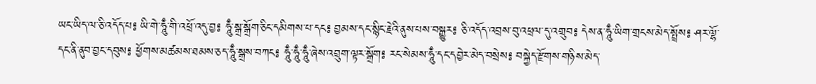ཡང་ཡིད་ལ་ཅི་འདོད་པ༔ ཡི་གེ་ཧཱུྃ་གི་འཕྲོ་འདུ་བྱ༔ ཧཱུྃ་སྒྲ་སྒྲོག་ཅིང་དམིགས་པ་དང༔ བྱམས་དང་སྙིང་རྗེའི་ནུས་པས་བསྒྱུར༔ ཅི་འདོད་འབྲས་བུ་འཕྲལ་དུ་འགྲུབ༔ དེས་ན་ཧཱུྃ་ཡིག་གྲངས་མེད་སྤྲོས༔ ཤར་ལྷོ་དང་ནི་ནུབ་བྱང་དབུས༔ ཕྱོགས་མཚམས་ཐམས་ཅད་ཧཱུྃ་སྒྲས་བཀང༔ ཧཱུྃ་ཧཱུྃ་ཧཱུྃ་ཞེས་འབྲུག་ལྟར་སྒྲོག༔ རང་སེམས་ཧཱུྃ་དང་དབྱེར་མེད་བསྲེས༔ བསྐྱེད་རྫོགས་གཉིས་མེད་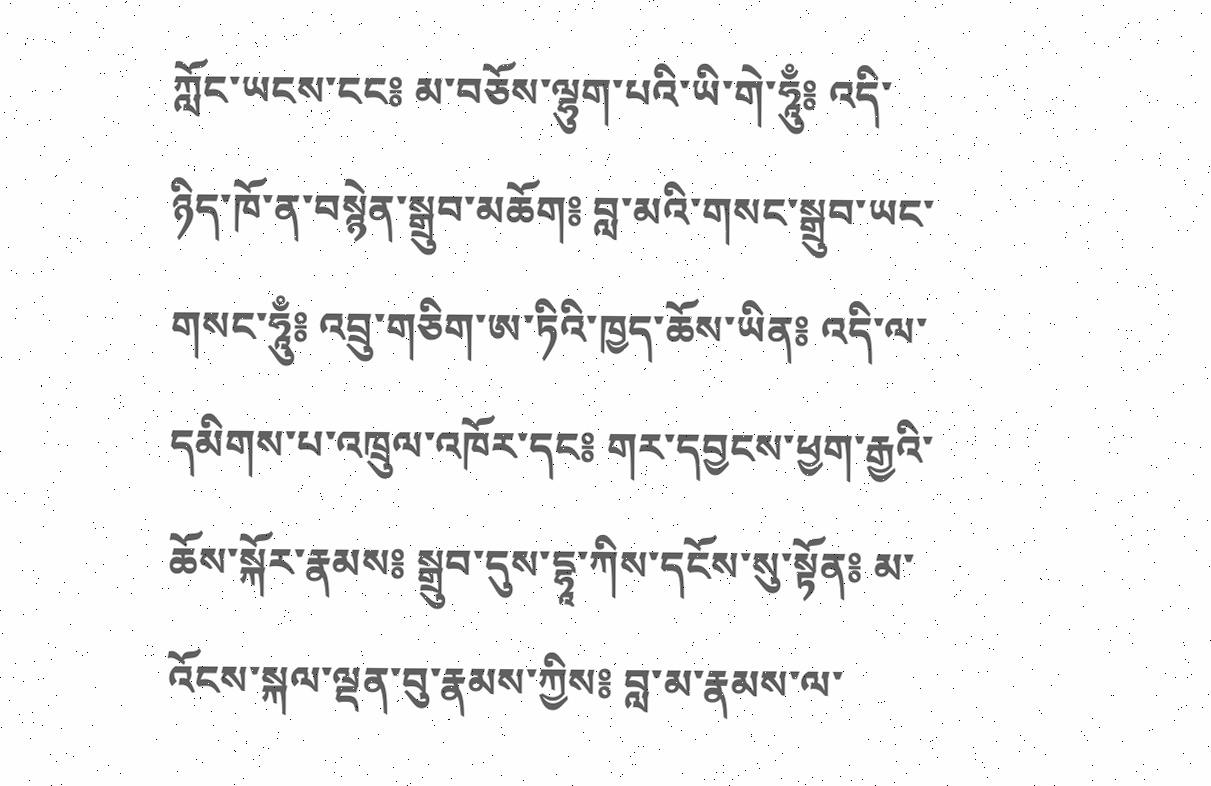ཀློང་ཡངས་ངང༔ མ་བཅོས་ལྷུག་པའི་ཡི་གེ་ཧཱུྃ༔ འདི་ཉིད་ཁོ་ན་བསྙེན་སྒྲུབ་མཆོག༔ བླ་མའི་གསང་སྒྲུབ་ཡང་གསང་ཧཱུྃ༔ འབྲུ་གཅིག་ཨ་ཏིའི་ཁྱད་ཆོས་ཡིན༔ འདི་ལ་དམིགས་པ་འཁྲུལ་འཁོར་དང༔ གར་དབྱངས་ཕྱག་རྒྱའི་ཆོས་སྐོར་རྣམས༔ སྒྲུབ་དུས་དྷཱ་ཀིས་དངོས་སུ་སྟོན༔ མ་འོངས་སྐལ་ལྡན་བུ་རྣམས་ཀྱིས༔ བླ་མ་རྣམས་ལ་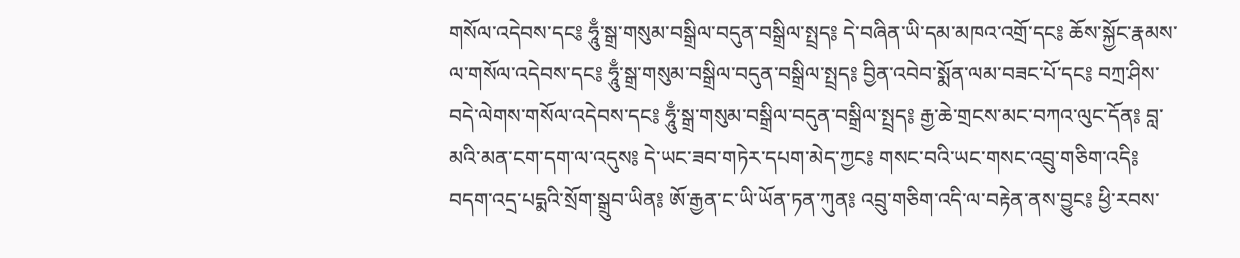གསོལ་འདེབས་དང༔ ཧཱུྃ་སྒྲ་གསུམ་བསྒྲིལ་བདུན་བསྒྲིལ་སྤྲད༔ དེ་བཞིན་ཡི་དམ་མཁའ་འགྲོ་དང༔ ཆོས་སྐྱོང་རྣམས་ལ་གསོལ་འདེབས་དང༔ ཧཱུྃ་སྒྲ་གསུམ་བསྒྲིལ་བདུན་བསྒྲིལ་སྤྲད༔ བྱིན་འབེབ་སྨོན་ལམ་བཟང་པོ་དང༔ བཀྲ་ཤིས་བདེ་ལེགས་གསོལ་འདེབས་དང༔ ཧཱུྃ་སྒྲ་གསུམ་བསྒྲིལ་བདུན་བསྒྲིལ་སྤྲད༔ རྒྱ་ཆེ་གྲངས་མང་བཀའ་ལུང་དོན༔ བླ་མའི་མན་ངག་དག་ལ་འདུས༔ དེ་ཡང་ཟབ་གཏེར་དཔག་མེད་ཀྱང༔ གསང་བའི་ཡང་གསང་འབྲུ་གཅིག་འདི༔ བདག་འདྲ་པདྨའི་སྲོག་སྒྲུབ་ཡིན༔ ཨོ་རྒྱན་ང་ཡི་ཡོན་ཏན་ཀུན༔ འབྲུ་གཅིག་འདི་ལ་བརྟེན་ནས་བྱུང༔ ཕྱི་རབས་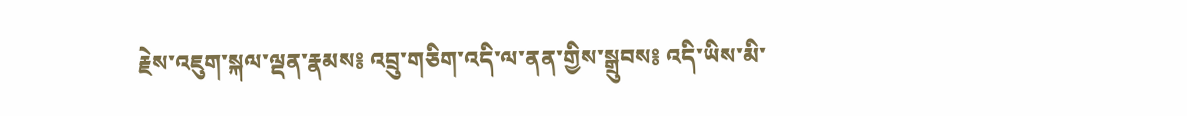རྗེས་འཇུག་སྐལ་ལྡན་རྣམས༔ འབྲུ་གཅིག་འདི་ལ་ནན་གྱིས་སྒྲུབས༔ འདི་ཡིས་མི་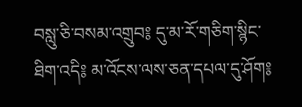བསླུ་ཅི་བསམ་འགྲུབ༔ དུ་མ་རོ་གཅིག་སྙིང་ཐིག་འདི༔ མ་འོངས་ལས་ཅན་དཔལ་དུ་ཤོག༔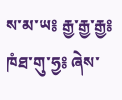ས་མ་ཡ༔ རྒྱ་རྒྱ་རྒྱ༔ ཁཾཐ་གུ་ཧྱ༔ ཞེས་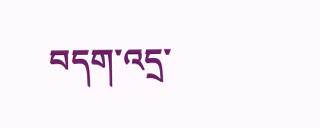བདག་འདྲ་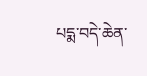པདྨ་བདེ་ཆེན་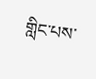གླིང་པས་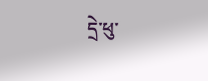དྲེ་ཕུ་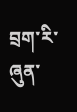བྲག་རི་ཞུན་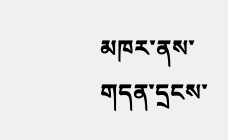མཁར་ནས་གདན་དྲངས་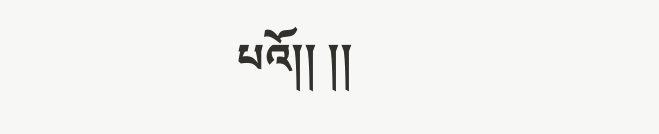པའོ།། །།